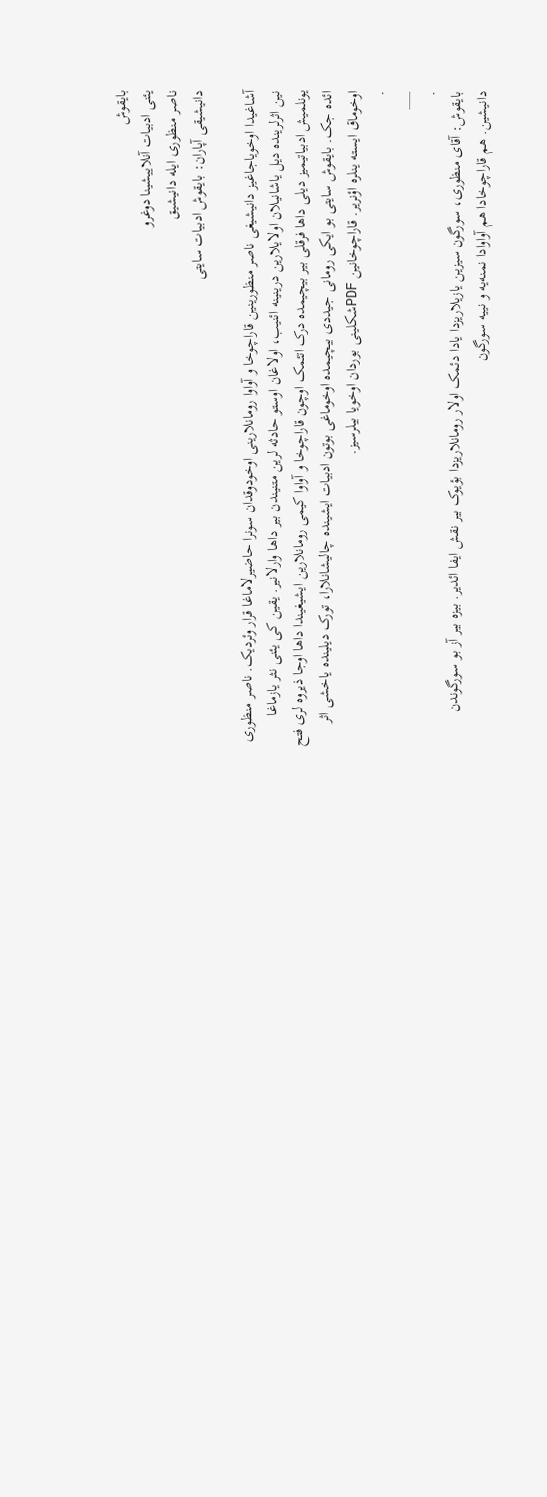بایقوش
یئنی ادبیات آنلاییشینا دوغرو
ناصر منظوری ایله دانیشیق
دانیشیقی آپاران: بایقوش ادبیات سایتی

آشاغیدا اوخویاجاغیز دانیشیغی ناصر منظورینین قاراچوخا و آواوا رومانلارینی اوخودوقدان سونرا حاضیرلاماغا قرار وئردیک. ناصر منظوری نین اثرلرینده دیل یاشانیلان اولایلارین درینینه ائنیب، اولاغان اوستو حادثه لرین متنیندن بیر داها وارلانیر. یقین کی یئنی نثر یازماغا یونلمیش ادبیاتیمیز دیلی داها فرقلی بیر بیچیمده درک اتئمک اوچون قاراچوخا و آواوا کیمی رومانلارین ایشیغیندا داها اوجا ذیروه لری فتح ائده جک. بایقوش سایتی بو ایکی رومانی جیددی بیچیمده اوخوماغی بوتون ادبیات ایشینده چالیشانلارا، تورک دیلینده یاخشی اثر اوخوماق ایسته ینلره اؤنریر. قاراچوخانین PDFشکلینی بوردان اوخویا بیلرسیز.
.
___
.
بایقوش: آقای منظوری، سورگون سیزین یازیلاریزدا یادا دئمک اولار رومانلاریزدا بؤیوک بیر نقش ایفا ائدیر. بیزه بیر آز بو سورگوندن دانیشین. هم قاراچوخادا هم آواوادا نمنه‌یه و نییه سورگون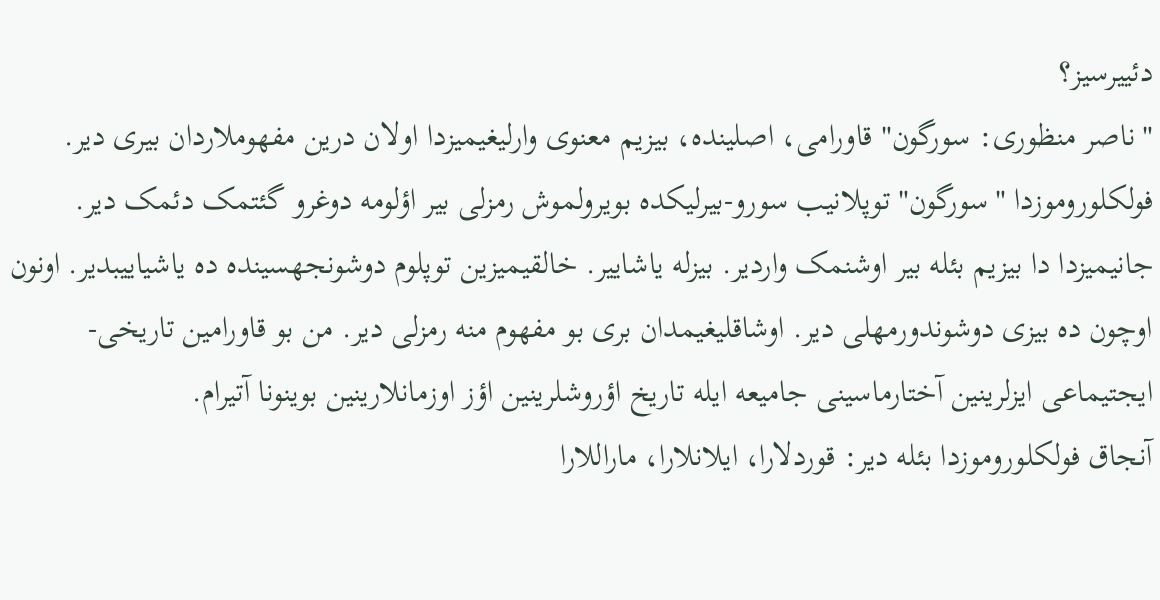دئییرسیز؟
"ناصر منظوری: سورگون" قاورامی، اصلينده، بيزيم معنوی وارليغيميزدا اولان درين مفهوملاردان بيری دير. فولکلوروموزدا "سورگون" توپلانيب سورو-بيرليکده بويرولموش رمزلی بير اؤلومه دوغرو گئتمک دئمک دير.
جانيميزدا دا بيزيم بئله بير اوشنمک واردير. بيزله ياشايير. خالقيميزين توپلوم دوشونجهسينده ده ياشياييبدير. اونون اوچون ده بيزی دوشوندورمهلی دير. اوشاقليغيمدان بری بو مفهوم منه رمزلی دير. من بو قاورامين تاريخی-ايجتيماعی ايزلرینين آختارماسينی جاميعه ايله تاريخ اؤروشلرینين اؤز اوزمانلارینين بوينونا آتيرام.
آنجاق فولکلوروموزدا بئله دير: قوردلارا، ايلانلارا، ماراللارا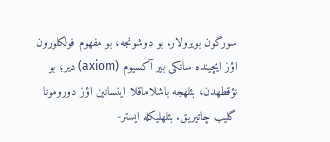سورگون بويرولار. بو دوشونجه، بو مفهوم فولکلورون اؤز ايچينده سانکی بير آکسيوم (axiom) دير؛ بو نؤقطهدن، بئلهجه باشلاماقلا اينسانين اؤز دورومونا گليب چاتيريق. بئلهليکله ایستر-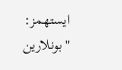ايستهمز: "بونلارين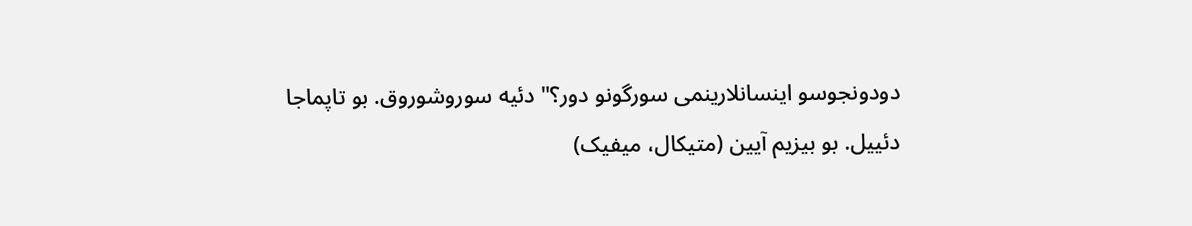دودونجوسو اينسانلارينمی سورگونو دور؟" دئيه سوروشوروق. بو تاپماجا دئييل. بو بيزيم آيين (متيکال، ميفيک)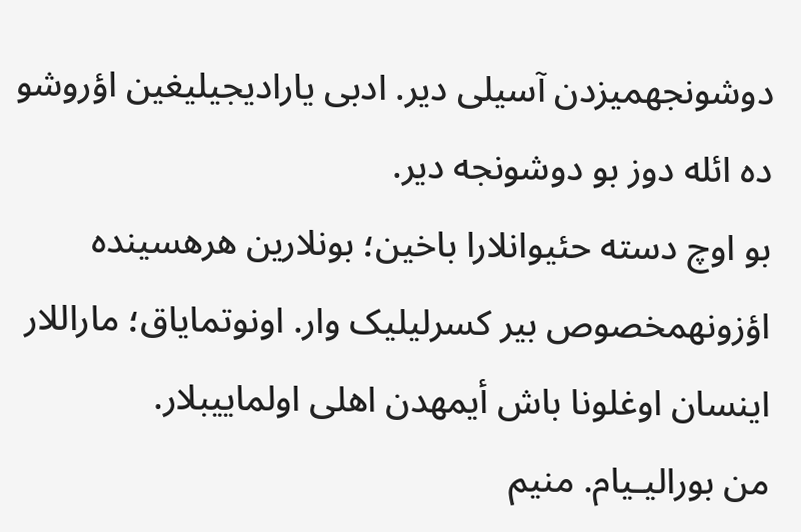دوشونجهميزدن آسيلی دير. ادبی ياراديجيليغين اؤروشو ده ائله دوز بو دوشونجه دير.
بو اوچ دسته حئيوانلارا باخين؛ بونلارين هرهسينده اؤزونهمخصوص بير کسرلیليک وار. اونوتماياق؛ ماراللار اينسان اوغلونا باش أيمهدن اهلی اولماييبلار.
من بوراليـيام. منيم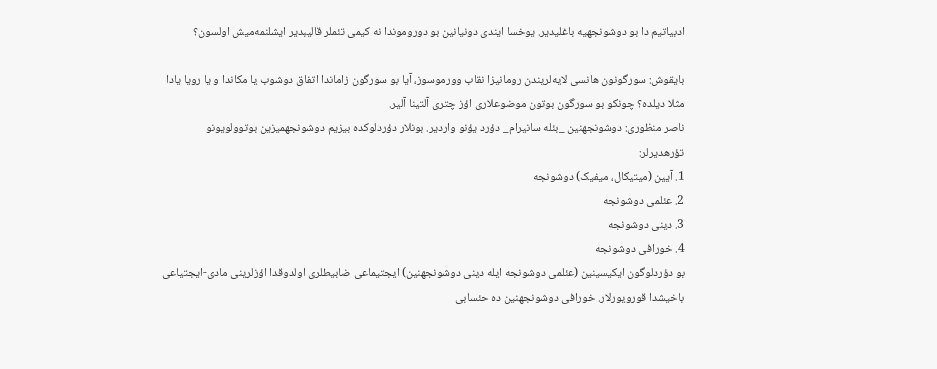ادبياتيم دا بو دوشونجهيه باغلیدير. يوخسا ايندی دونيانين بو دوروموندا نه کيمی تئملر قاليبدير ايشلنمه‌ميش اولسون؟

بایقوش: سورگونون هانسی لایه‌لریندن رومانیزا نقاب وورموسوز، آیا بو سورگون زاماندا اتفاق دوشوب یا مکاندا و یا رویا یادا مثلا دیلده؟ چونکو بو سورگون بوتون موضوعلاری اؤز چتری آلتینا آلیر.
ناصر منظوری: دوشونجهنين _بئله سانيرام_ دؤرد يؤنو واردير. بونلار دؤردلوکده بيزيم دوشونجهميزين بوتوولويونو تؤرهديرلر:
1. آيين (ميتيکال، ميفيک) دوشونجه
2. عئلمی دوشونجه
3. دينی دوشونجه
4. خورافی دوشونجه
بو دؤردلوگون ايکيسینين (عئلمی دوشونجه ايله دينی دوشونجهنين) ايجتيماعی ضابيطلری اولدوقدا اؤزلرينی مادی-ايجتياعی باخيشدا قورويورلار. خورافی دوشونجهنين ده حئسابی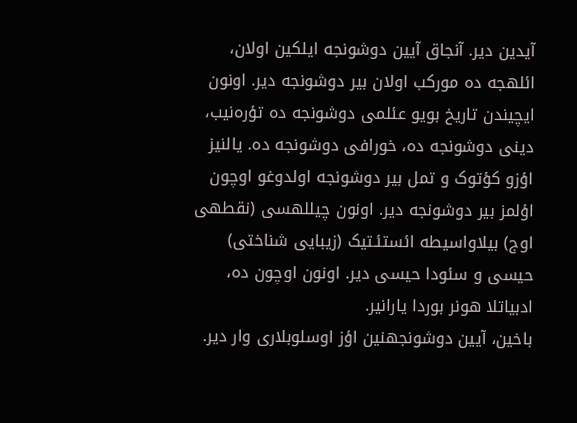آيدين دير. آنجاق آيين دوشونجه ايلکين اولان، ائلهجه ده مورکب اولان بير دوشونجه دير. اونون ايچيندن تاريخ بويو عئلمی دوشونجه ده تؤره‌نيب، دينی دوشونجه ده، خورافی دوشونجه ده. يالنيز اؤزو کؤتوک و تمل بير دوشونجه اولدوغو اوچون اؤلمز بير دوشونجه دير. اونون چيللهسی (نقطهی اوج) بيلاواسيطه ائستئـتيک (زيبايی شناختی) حيسی و سئودا حيسی دير. اونون اوچون ده، ادبياتلا هونر بوردا يارانير.
باخين، آيين دوشونجهنين اؤز اوسلوبلاری وار دير.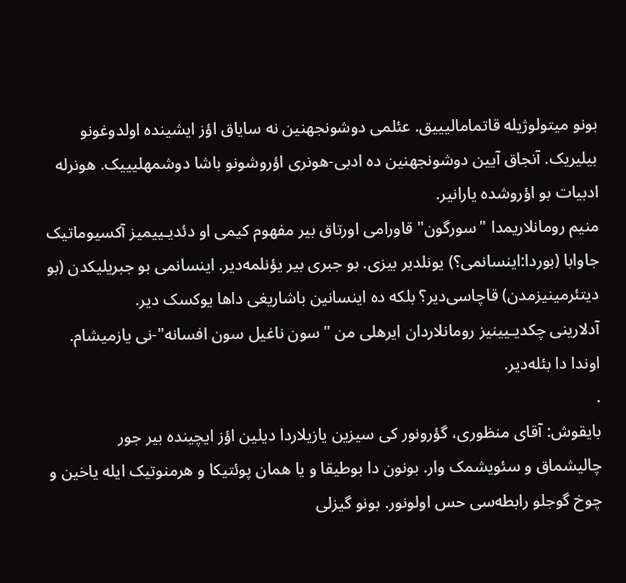بونو ميتولوژیله قاتمامالیييق. عئلمی دوشونجهنين نه ساياق اؤز ايشينده اولدوغونو بيليريک. آنجاق آيين دوشونجهنين ده ادبی-هونری اؤروشونو باشا دوشمهلیييک. هونرله ادبيات بو اؤروشده يارانير.
منيم رومانلاريمدا "سورگون" قاورامی اورتاق بير مفهوم کيمی او دئديـييميز آکسيوماتيک جاوابا (بوردا:اينسانمی؟) يونلدير بيزی. بو جبری بير يؤنلمه‌دير. اينسانمی بو جبریليکدن (بو ديتئرمينيزمدن) قاچاسی‌دير؟ بلکه ده اينسانين باشاريغی داها يوکسک دير.
آدلارينی چکديـيينيز رومانلاردان ايرهلی من "سون ناغيل سون افسانه"-نی يازميشام. اوندا دا بئله‌دير.
.
بایقوش: آقای منظوری، گؤرونور کی سیزین یازیلاردا دیلین اؤز ایچینده بیر جور چالیشماق و سئویشمک وار. بونون دا بوطیقا و یا همان پوئتیکا و هرمنوتیک ایله یاخین و چوخ گوجلو رابطه‌سی حس اولونور. بونو گیزلی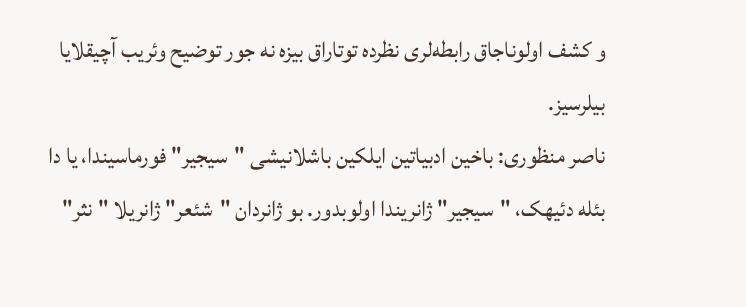و کشف اولوناجاق رابطه‌لری نظرده توتاراق بیزه نه جور توضیح وئریب آچیقلایا بیلرسیز.
ناصر منظوری: باخين ادبياتين ايلکين باشلانيشی "سيجير" فورماسيندا، يا دا بئله دئيهک، "سيجير" ژانريندا اولوبدور. بو ژانردان "شئعر" ژانریلا "نثر"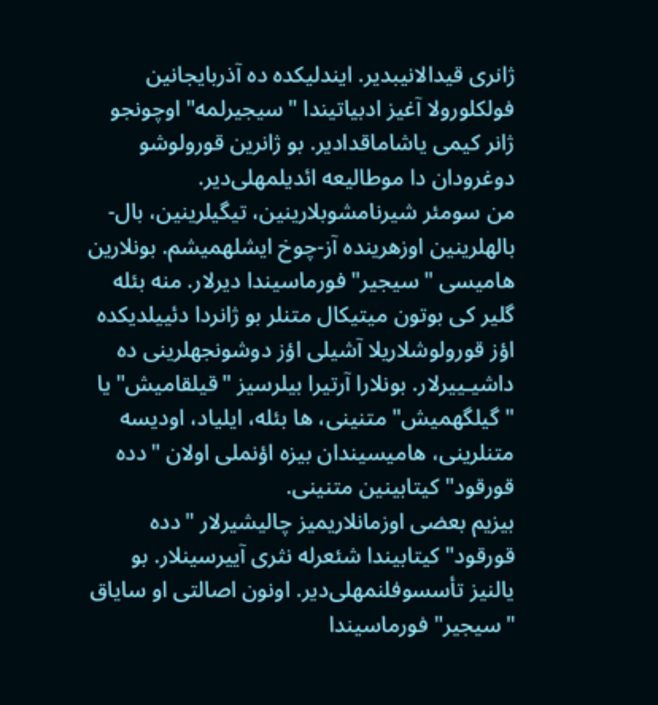ژانری قيدالانيبدير. ايندليکده ده آذربايجانين فولکلورولا آغيز ادبياتيندا "سيجيرلمه" اوچونجو ژانر کيمی ياشاماقدادير. بو ژانرين قورولوشو دوغرودان دا موطاليعه ائديلمهلی‌دير.
من سومئر شيرنامشوبلارینين، تيگیلرینين، بال-بالهلرینين اوزهرينده آز-چوخ ايشلهميشم. بونلارين هاميسی "سيجير" فورماسيندا ديرلار. منه بئله گلير کی بوتون ميتيکال متنلر بو ژانردا دئييلديکده اؤز قورولوشلاریلا آشيلی اؤز دوشونجهلرينی ده داشيـييرلار. بونلارا آرتيرا بيلرسيز "قيلقاميش" يا "گيلگهميش" متنينی، ها بئله، ايلياد، اوديسه متنلرينی، هاميسيندان بيزه اؤنملی اولان "دده قورقود" کيتابینين متنينی.
بيزيم بعضی اوزمانلاريميز چاليشيرلار "دده قورقود" کيتابيندا شئعرله نثری آييرسينلار. بو يالنيز تأسسوفلنمهلی‌دير. اونون اصالتی او ساياق "سيجير" فورماسيندا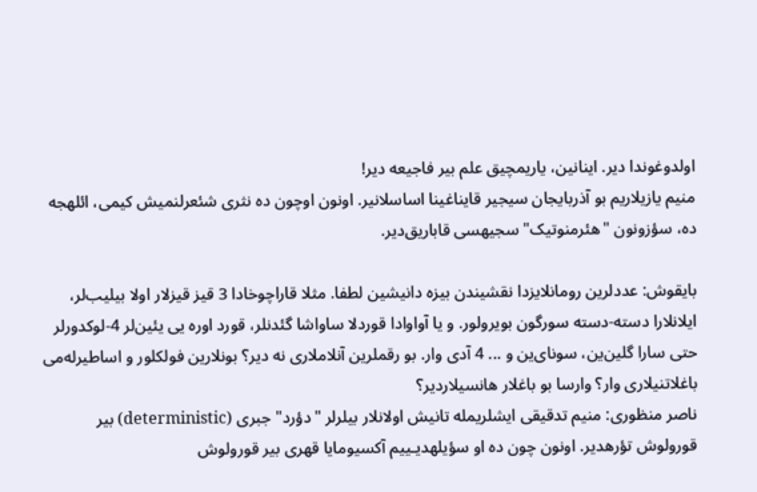اولدوغوندا دير. اينانين، ياريمچيق علم بير فاجيعه دير!
منيم يازیلاريم بو آذربايجان سيجير قايناغينا اساسلانير. اونون اوچون ده نثری شئعرلنميش کيمی، ائلهجه ده، سؤزونون "هئرمنوتيک" سجيهسی قاباريق‌دير.

بایقوش: عددلرین رومانلایزدا نقشیندن بیزه دانیشین لطفا. مثلا قاراچوخادا 3 قیز قیزلار اولا بیلیب‌لر، ایلانلارا دسته-دسته سورگون بویرولور. و یا آواوادا قوردلا ساواشا گئدنلر، قورد اوره یی یئین‌لر 4-لوکدورلر حتی سارا گلین‌ین، سونای‌ین و ... 4 آدی وار. بو رقملرین آنلاملاری نه دیر؟ بونلارین فولکلور و اساطیرله‌می باغلاتنیلاری وار؟ وارسا بو باغلار هانسیلاردیر؟
ناصر منظوری: منيم تدقيقی ايشلريمله تانيش اولانلار بيلرلر "دؤرد" جبری (deterministic) بير قورولوش تؤرهدير. اونون چون ده او سؤيلهديـييم آکسيومايا قهری بير قورولوش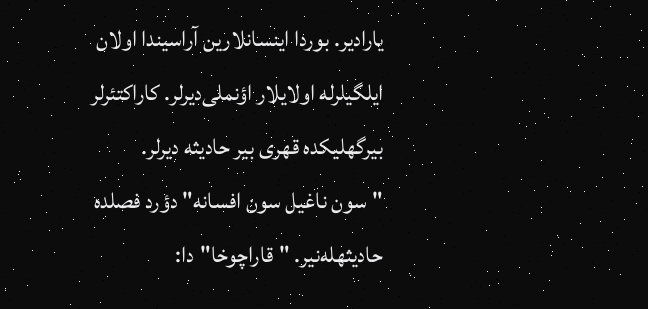يارادير. بوردا اينسانلارين آراسيندا اولان ايلگیلرله اولایلار اؤنملی‌ديرلر. کاراکتئرلر بيرگهليکده قهری بير حاديثه ديرلر.
"سون ناغيل سون افسانه" دؤرد فصلده حاديثهله‌نير. "قاراچوخا"دا: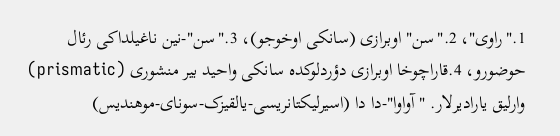1."راوی"، 2."سن" اوبرازی (سانکی اوخوجو)، 3."سن"-نين ناغيلداکی رئال حوضورو، 4.قاراچوخا اوبرازی دؤردلوکده سانکی واحيد بير منشوری (prismatic) وارليق ياراديرلار. "آواوا"-دا دا (اسيرليکتانريسی-يالقيزک-سونای-موهنديس)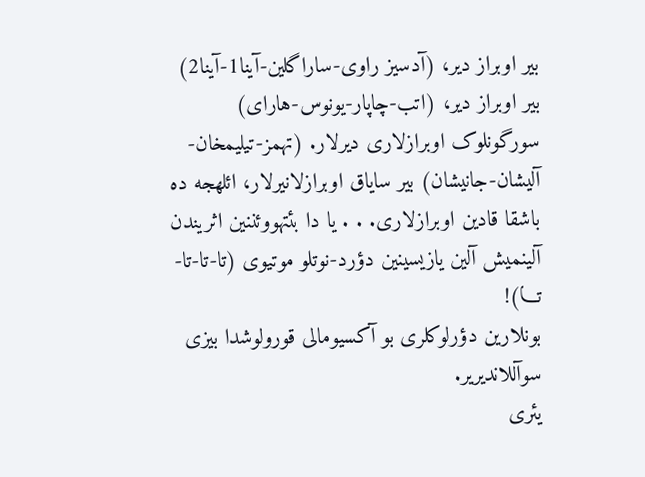بير اوبراز دير، (آدسيز راوی-ساراگلين-آينا1-آينا2) بير اوبراز دير، (اتب-چاپار-يونوس-هارای) سورگونلوک اوبرازلاری ديرلار. (تهمز-تيليمخان-آليشان-جانيشان) بير ساياق اوبرازلانيرلار، ائلهجه ده باشقا قادين اوبرازلاری. . . يا دا بئتهووئننين اثريندن آلينميش آلين يازيسینين دؤرد-نوتلو موتيوی (تا-تا-تا-تـــا)!
بونلارين دؤرلوکلری بو آکسيومالی قورولوشدا بيزی سوآللانديرير.
يئری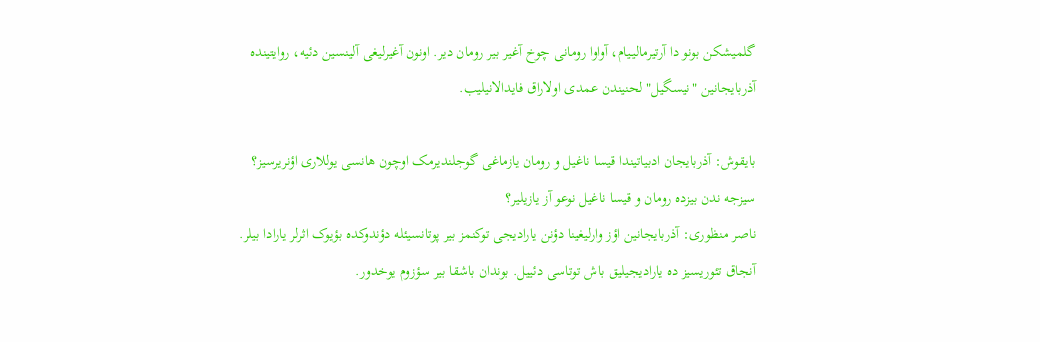گلميشکن بونو دا آرتيرماليـيام، آواوا رومانی چوخ آغير بير رومان دير. اونون آغيرليغی آلينسين دئيه، روايتينده آذربايجانين "نيسگيل" لحنيندن عمدی اولاراق فايدالانيليب.

بایقوش: آذربایجان ادبیاتیندا قیسا ناغیل و رومان یازماغی گوجلندیرمک اوچون هانسی یوللاری اؤنریرسیز؟ سیزجه ندن بیزده رومان و قیسا ناغیل نوعو آز یازیلیر؟
ناصر منظوری: آذربايجانين اؤز وارليغينا دؤنن ياراديجی توکنمز بير پوتانسيئله دؤندوکده بؤيوک اثرلر يارادا بيلر. آنجاق تئوریسيز ده ياراديجيليق باش توتاسی دئييل. بوندان باشقا بير سؤزوم يوخدور.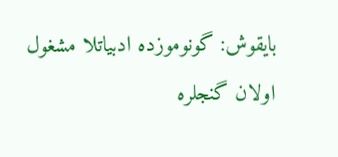بایقوش: گونوموزده ادبیاتلا مشغول اولان گنجلره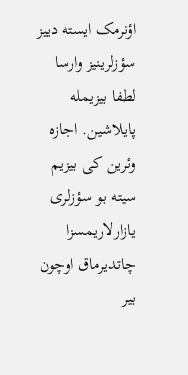اؤنرمک ایسته دییز سؤزلرینیز وارسا لطفا بیزیمله پایلاشین. اجازه وئرین کی بیزیم سیته بو سؤزلری یازارلاریمسزا چاتدیرماق اوچون بیر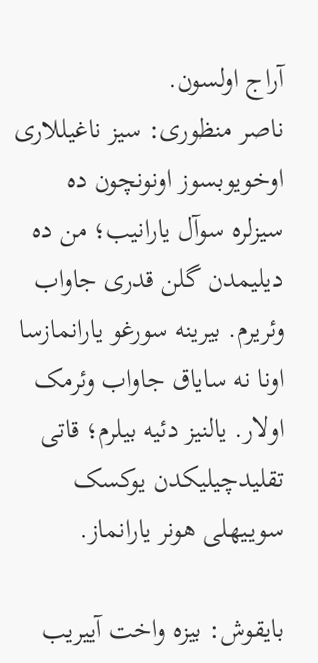آراج اولسون.
ناصر منظوری: سيز ناغيللاری اوخويوبسوز اونونچون ده سيزلره سوآل يارانيب؛ من ده ديليمدن گلن قدری جاواب وئريرم. بيرينه سورغو يارانمازسا اونا نه ساياق جاواب وئرمک اولار. يالنيز دئيه بيلرم؛ قاتی تقليدچیليکدن يوکسک سويـيهلی هونر يارانماز.

بایقوش: بیزه واخت آییریب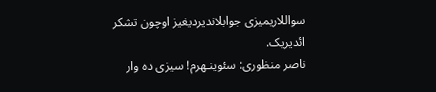سواللاریمیزی جوابلاندیردیغیز اوچون تشکر ائدیریک.
ناصر منظوری: سئوينـهرم! سيزی ده وار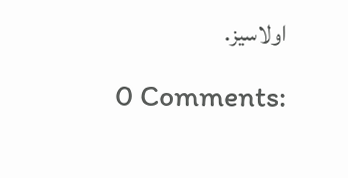اولاسيز.

0 Comments: